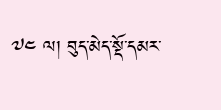༧༤ ལ། བུད་མེད་སྡོ་དམར་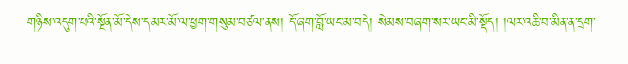གཉིས་འདུག་པའི་སྔོན་མོ་དེས་དམར་མོ་ལ་ཕྱག་གསུམ་བཙལ་ནས། དོ་ཞག་བློ་ཡང་མ་བདེ། སེམས་བཞག་སར་ཡང་མི་སྡོད། །ལར་འཆི་བ་མིན་ན་དྲག་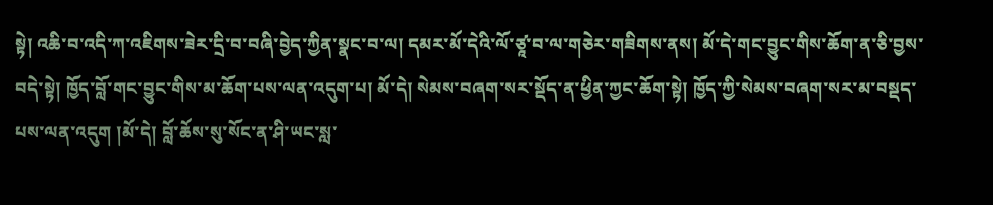སྟེ། འཆི་བ་འདི་ཀ་འཇིགས་ཟེར་དྲི་བ་བཞི་བྱེད་ཀྱིན་སྣང་བ་ལ། དམར་མོ་དེའི་ལོ་ཙཱ་བ་ལ་གཅེར་གཟིགས་ནས། མོ་དེ་གང་བྱུང་གིས་ཆོག་ན་ཅི་བྱས་བདེ་སྟེ། ཁྱོད་བློ་གང་བྱུང་གིས་མ་ཆོག་པས་ལན་འདུག་པ། མོ་དེ། སེམས་བཞག་སར་སྡོད་ན་ཕྱིན་ཀྱང་ཆོག་སྟེ། ཁྱོད་ཀྱི་སེམས་བཞག་སར་མ་བསྡད་པས་ལན་འདུག །མོ་དེ། བློ་ཆོས་སུ་སོང་ན་ཤི་ཡང་སླ་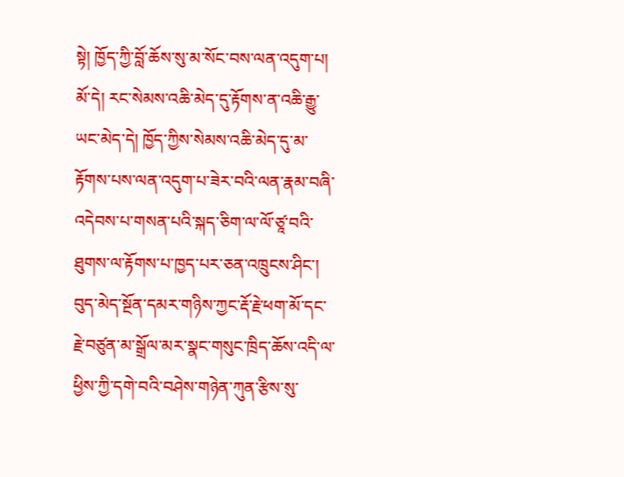སྟེ། ཁྱོད་ཀྱི་བློ་ཆོས་སུ་མ་སོང་བས་ལན་འདུག་པ། མོ་དེ། རང་སེམས་འཆི་མེད་དུ་རྟོགས་ན་འཆི་རྒྱུ་ཡང་མེད་དེ། ཁྱོད་ཀྱིས་སེམས་འཆི་མེད་དུ་མ་རྟོགས་པས་ལན་འདུག་པ་ཟེར་བའི་ལན་རྣམ་བཞི་འདེབས་པ་གསན་པའི་སྐད་ཅིག་ལ་ལོ་ཙཱ་བའི་ཐུགས་ལ་རྟོགས་པ་ཁྱད་པར་ཅན་འཁྲུངས་ཤིང་། བུད་མེད་སྔོན་དམར་གཉིས་ཀྱང་རྡོ་རྗེ་ཕག་མོ་དང་རྗེ་བཙུན་མ་སྒྲོལ་མར་སྣང་གསུང་ཁྲིད་ཆོས་འདི་ལ་ཕྱིས་ཀྱི་དགེ་བའི་བཤེས་གཉེན་ཀུན་རྩིས་སུ་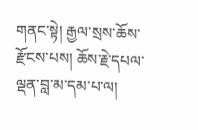གནང་སྟེ། རྒྱལ་སྲས་ཆོས་རྫོངས་པས། ཆོས་རྗེ་དཔལ་ལྡན་བླ་མ་དམ་པ་ལ།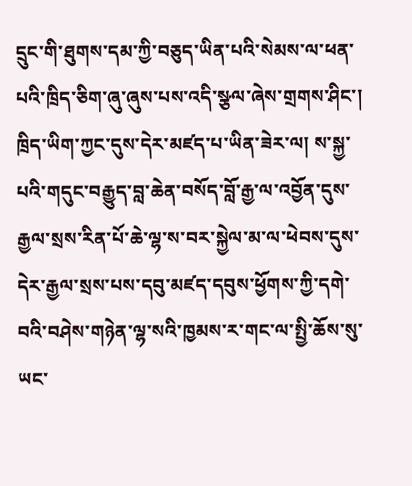དྲུང་གི་ཐུགས་དམ་ཀྱི་བཅུད་ཡིན་པའི་སེམས་ལ་ཕན་པའི་ཁྲིད་ཅིག་ཞུ་ཞུས་པས་འདི་སྩལ་ཞེས་གྲགས་ཤིང་། ཁྲིད་ཡིག་ཀྱང་དུས་དེར་མཛད་པ་ཡིན་ཟེར་ལ། ས་སྐྱ་པའི་གདུང་བརྒྱུད་བླ་ཆེན་བསོད་བློ་རྒྱ་ལ་འབྱོན་དུས་རྒྱལ་སྲས་རིན་པོ་ཆེ་ལྷ་ས་བར་སྐྱེལ་མ་ལ་ཕེབས་དུས་དེར་རྒྱལ་སྲས་པས་དབུ་མཛད་དབུས་ཕྱོགས་ཀྱི་དགེ་བའི་བཤེས་གཉེན་ལྷ་སའི་ཁྱམས་ར་གང་ལ་སྤྱི་ཆོས་སུ་ཡང་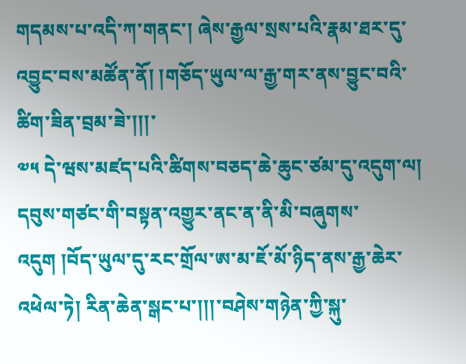གདམས་པ་འདི་ཀ་གནང་། ཞེས་རྒྱལ་སྲས་པའི་རྣམ་ཐར་དུ་འབྱུང་བས་མཚོན་ནོ། །གཅོད་ཡུལ་ལ་རྒྱ་གར་ནས་བྱུང་བའི་ཚིག་ཟིན་བྲམ་ཟེ་།།།་
༧༥ དེ་ཝས་མཛད་པའི་ཚིགས་བཅད་ཆེ་ཆུང་ཙམ་དུ་འདུག་ལ། དབུས་གཙང་གི་བསྟན་འགྱུར་ནང་ན་ནི་མི་བཞུགས་འདུག །བོད་ཡུལ་དུ་རང་གྲོལ་ཨ་མ་ཇོ་མོ་ཉིད་ནས་རྒྱ་ཆེར་འཕེལ་ཏེ། རིན་ཆེན་སྒང་པ་།།།་བཤེས་གཉེན་ཀྱི་སྐུ་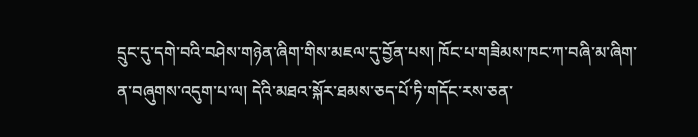དྲུང་དུ་དགེ་བའི་བཤེས་གཉེན་ཞིག་གིས་མཇལ་དུ་བྱོན་པས། ཁོང་པ་གཟིམས་ཁང་ཀ་བཞི་མ་ཞིག་ན་བཞུགས་འདུག་པ་ལ། དེའི་མཐའ་སྐོར་ཐམས་ཅད་པོ་ཏི་གདོང་རས་ཅན་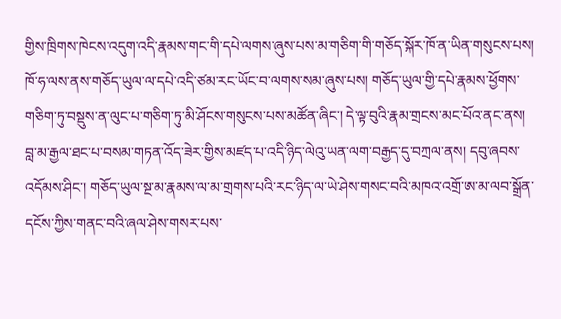གྱིས་ཁྲིགས་ཁེངས་འདུག་འདི་རྣམས་གང་གི་དཔེ་ལགས་ཞུས་པས་མ་གཅིག་གི་གཅོད་སྐོར་ཁོ་ན་ཡིན་གསུངས་པས། ཁོ་ཧ་ལས་ནས་གཅོད་ཡུལ་ལ་དཔེ་འདི་ཙམ་རང་ཡོང་བ་ལགས་སམ་ཞུས་པས། གཅོད་ཡུལ་གྱི་དཔེ་རྣམས་ཕྱོགས་གཅིག་ཏུ་བསྡུས་ན་ལུང་པ་གཅིག་ཏུ་མི་ཤོངས་གསུངས་པས་མཚོན་ཞིང་། དེ་ལྟ་བུའི་རྣམ་གྲངས་མང་པོའ་ནང་ནས། བླ་མ་རྒྱལ་ཐང་པ་བསམ་གཏན་འོད་ཟེར་གྱིས་མཛད་པ་འདི་ཉིད་ལེའུ་ཡན་ལག་བརྒྱད་དུ་བཀྲལ་ནས། དབུ་ཞབས་འདོམས་ཤིང་། གཅོད་ཡུལ་སྔ་མ་རྣམས་ལ་མ་གྲགས་པའི་རང་ཉིད་ལ་ཡེ་ཤེས་གསང་བའི་མཁའ་འགྲོ་ཨ་མ་ལབ་སྒྲོན་དངོས་ཀྱིས་གནང་བའི་ཞལ་ཤེས་གསར་པས་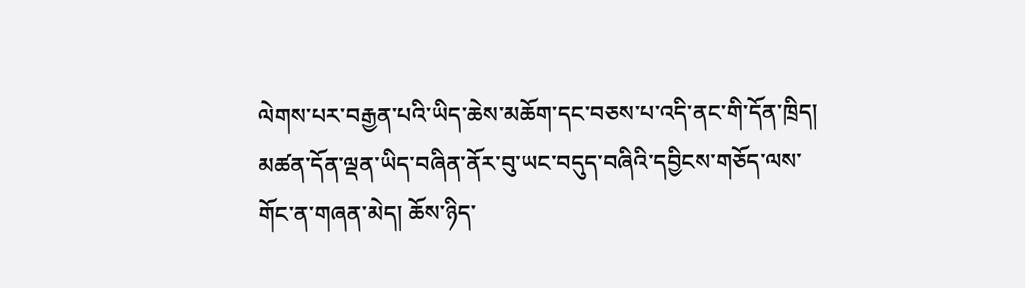ལེགས་པར་བརྒྱན་པའི་ཡིད་ཆེས་མཆོག་དང་བཅས་པ་འདི་ནང་གི་དོན་ཁྲིད། མཚན་དོན་ལྡན་ཡིད་བཞིན་ནོར་བུ་ཡང་བདུད་བཞིའི་དབྱིངས་གཅོད་ལས་གོང་ན་གཞན་མེད། ཆོས་ཉིད་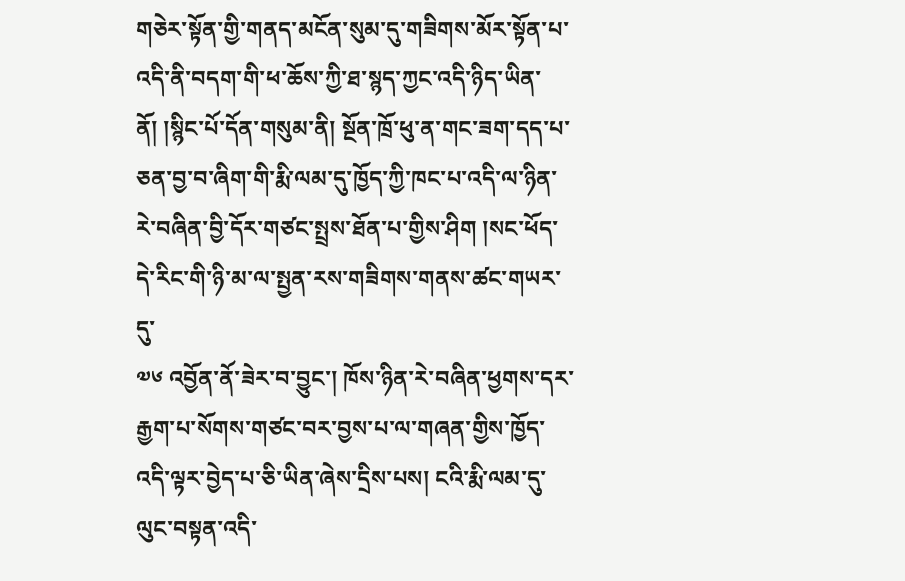གཅེར་སྟོན་གྱི་གནད་མངོན་སུམ་དུ་གཟིགས་མོར་སྟོན་པ་འདི་ནི་བདག་གི་ཕ་ཆོས་ཀྱི་ཐ་སྙད་ཀྱང་འདི་ཉིད་ཡིན་ནོ། །སྙིང་པོ་དོན་གསུམ་ནི། སྔོན་ཁྲོ་ཕུ་ན་གང་ཟག་དད་པ་ཅན་བྱ་བ་ཞིག་གི་རྨི་ལམ་དུ་ཁྱོད་ཀྱི་ཁང་པ་འདི་ལ་ཉིན་རེ་བཞིན་བྱི་དོར་གཙང་སྤྲས་ཐོན་པ་གྱིས་ཤིག །སང་ཕོད་དེ་རིང་གི་ཉི་མ་ལ་སྤྱན་རས་གཟིགས་གནས་ཚང་གཡར་དུ་
༧༦ འབྱོན་ནོ་ཟེར་བ་བྱུང་། ཁོས་ཉིན་རེ་བཞིན་ཕྱགས་དར་རྒྱག་པ་སོགས་གཙང་བར་བྱས་པ་ལ་གཞན་གྱིས་ཁྱོད་འདི་ལྟར་བྱེད་པ་ཅི་ཡིན་ཞེས་དྲིས་པས། ངའི་རྨི་ལམ་དུ་ལུང་བསྟན་འདི་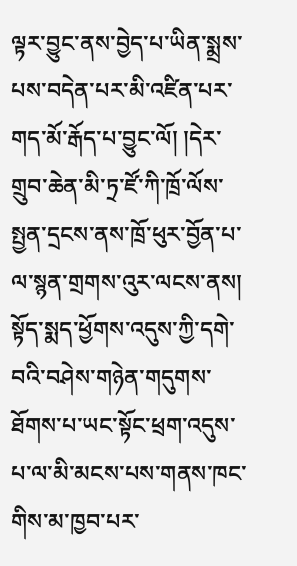ལྟར་བྱུང་ནས་བྱེད་པ་ཡིན་སྨྲས་པས་བདེན་པར་མི་འཛིན་པར་གད་མོ་རྒོད་པ་བྱུང་ལོ། །དེར་གྲུབ་ཆེན་མི་ཏྲ་ཛོ་ཀི་ཁྲོ་ལོས་སྤྱན་དྲངས་ནས་ཁྲོ་ཕུར་བྱོན་པ་ལ་སྙན་གྲགས་འུར་ལངས་ནས། སྟོད་སྨད་ཕྱོགས་འདུས་ཀྱི་དགེ་བའི་བཤེས་གཉེན་གདུགས་ཐོགས་པ་ཡང་སྟོང་ཕྲག་འདུས་པ་ལ་མི་མངས་པས་གནས་ཁང་གིས་མ་ཁྱབ་པར་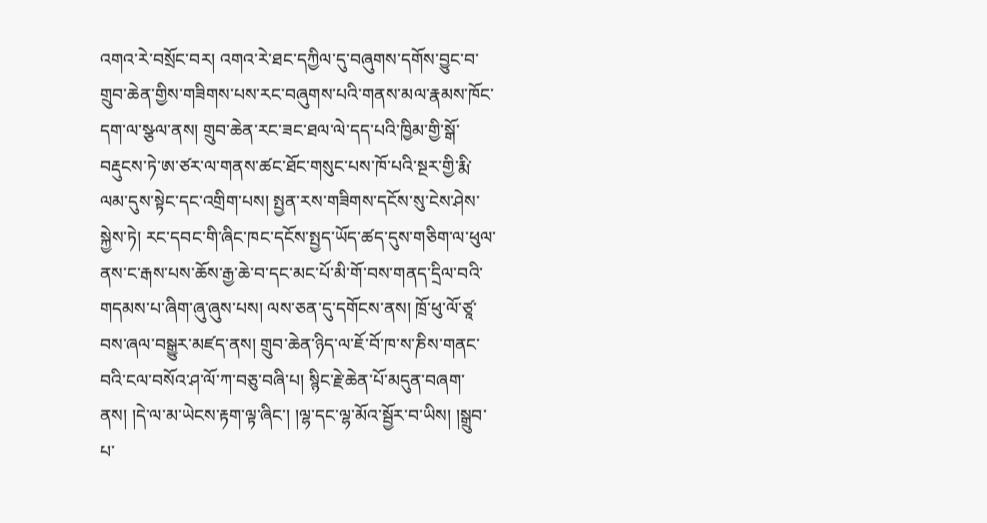འགའ་རེ་བསྲོང་བར། འགའ་རེ་ཐང་དཀྱིལ་དུ་བཞུགས་དགོས་བྱུང་བ་གྲུབ་ཆེན་གྱིས་གཟིགས་པས་རང་བཞུགས་པའི་གནས་མལ་རྣམས་ཁོང་དག་ལ་སྩལ་ནས། གྲུབ་ཆེན་རང་ཟང་ཐལ་ལེ་དད་པའི་ཁྱིམ་གྱི་སྒོ་བརྡུངས་ཏེ་ཨ་ཙར་ལ་གནས་ཚང་ཐོང་གསུང་པས་ཁོ་པའི་སྔར་གྱི་རྨི་ལམ་དུས་སྟེང་དང་འགྲིག་པས། སྤྱན་རས་གཟིགས་དངོས་སུ་ངེས་ཤེས་སྐྱེས་ཏེ། རང་དབང་གི་ཞིང་ཁང་དངོས་སྤྱད་ཡོད་ཚད་དུས་གཅིག་ལ་ཕུལ་ནས་ང་རྒས་པས་ཆོས་རྒྱ་ཆེ་བ་དང་མང་པོ་མི་གོ་བས་གནད་དྲིལ་བའི་གདམས་པ་ཞིག་ཞུ་ཞུས་པས། ལས་ཅན་དུ་དགོངས་ནས། ཁྲོ་ཕུ་ལོ་ཙཱ་བས་ཞལ་བསྒྱུར་མཛད་ནས། གྲུབ་ཆེན་ཉིད་ལ་ཇོ་བོ་ཁ་ས་ཎིས་གནང་བའི་ངལ་བསོའ་ཤ་ལོ་ཀ་བཅུ་བཞི་པ། སྙིང་རྗེ་ཆེན་པོ་མདུན་བཞག་ནས། །དེ་ལ་མ་ཡེངས་རྟག་ལྟ་ཞིང་། །ལྷ་དང་ལྷ་མོའ་སྦྱོར་བ་ཡིས། །སྒྲུབ་པ་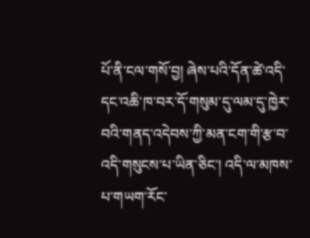པོ་ནི་ངལ་གསོ་བྱ། ཞེས་པའི་དོན་ཚེ་འདི་དང་འཆི་ཁ་བར་དོ་གསུམ་དུ་ལམ་དུ་ཁྱེར་བའི་གནད་འདེབས་ཀྱི་མན་ངག་གི་རྩ་བ་འདི་གསུངས་པ་ཡིན་ཅིང་། འདི་ལ་མཁས་པ་གཡག་རོང་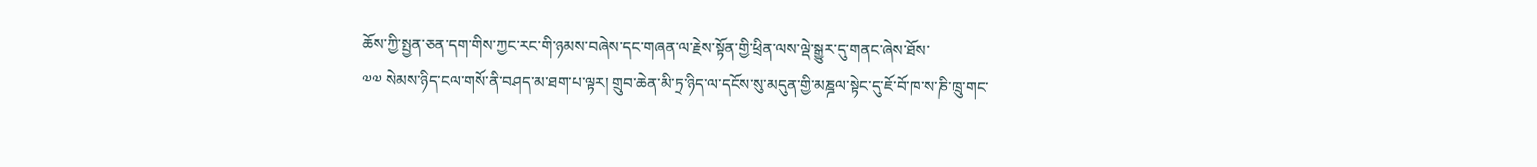ཆོས་ཀྱི་སྤྱན་ཅན་དག་གིས་ཀྱང་རང་གི་ཉམས་བཞེས་དང་གཞན་ལ་རྗེས་སྟོན་གྱི་ཕྲིན་ལས་ལྡེ་སྒྱུར་དུ་གནང་ཞེས་ཐོས་
༧༧ སེམས་ཉིད་ངལ་གསོ་ནི་བཤད་མ་ཐག་པ་ལྟར། གྲུབ་ཆེན་མི་ཏྲ་ཉིད་ལ་དངོས་སུ་མདུན་གྱི་མཎྜལ་སྟེང་དུ་ཇོ་བོ་ཁ་ས་ཎི་ཁྲུ་གང་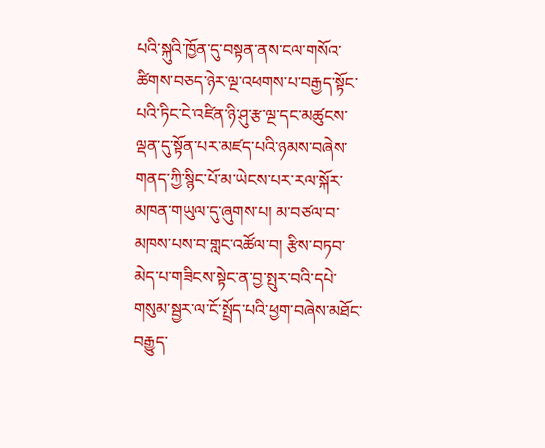པའི་སྐུའི་ཁྱོན་དུ་བསྟན་ནས་ངལ་གསོའ་ཚིགས་བཅད་ཉེར་ལྔ་འཕགས་པ་བརྒྱད་སྟོང་པའི་ཏིང་ངེ་འཛིན་ཉི་ཤུ་རྩ་ལྔ་དང་མཚུངས་ལྡན་དུ་སྟོན་པར་མཛད་པའི་ཉམས་བཞེས་གནད་ཀྱི་སྙིང་པོ་མ་ཡེངས་པར་རལ་སྐོར་མཁན་གཡུལ་དུ་ཞུགས་པ། མ་བཙལ་བ་མཁས་པས་བ་གླང་འཚོལ་བ། རྩིས་བཏབ་མེད་པ་གཟིངས་སྟེང་ན་བྱ་སྤུར་བའི་དཔེ་གསུམ་སྦྱར་ལ་ངོ་སྤྲོད་པའི་ཕྱག་བཞེས་མཐོང་བརྒྱུད་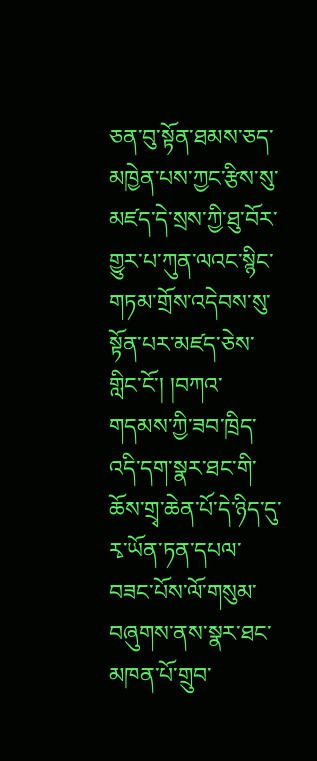ཅན་བུ་སྟོན་ཐམས་ཅད་མཁྱེན་པས་ཀྱང་རྩིས་སུ་མཛད་དེ་སྲས་ཀྱི་ཐུ་བོར་གྱུར་པ་ཀུན་ལའང་སྙིང་གཏམ་གྲོས་འདེབས་སུ་སྟོན་པར་མཛད་ཅེས་གླིང་ངོ་། །བཀའ་གདམས་ཀྱི་ཟབ་ཁྲིད་འདི་དག་སྣར་ཐང་གི་ཆོས་གྲྭ་ཆེན་པོ་དེ་ཉིད་དུ་རྭ་ཡོན་ཏན་དཔལ་བཟང་པོས་ལོ་གསུམ་བཞུགས་ནས་སྣར་ཐང་མཁན་པོ་གྲུབ་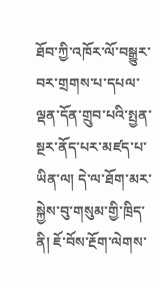ཐོབ་ཀྱི་འཁོར་ལོ་བསྒྱུར་བར་གྲགས་པ་དཔལ་ལྡན་དོན་གྲུབ་པའི་སྤྱན་སྔར་ནོད་པར་མཛད་པ་ཡིན་ལ། དེ་ལ་ཐོག་མར་སྐྱེས་བུ་གསུམ་གྱི་ཁྲིད་ནི། ཇོ་བོས་རྔོག་ལེགས་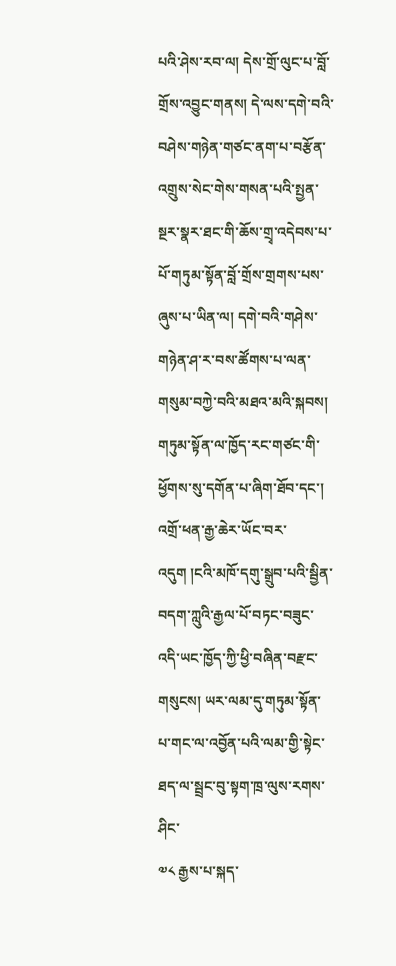པའི་ཤེས་རབ་ལ། དེས་གྲོ་ལུང་པ་བློ་གྲོས་འབྱུང་གནས། དེ་ལས་དགེ་བའི་བཤེས་གཉེན་གཙང་ནག་པ་བརྩོན་འགྲུས་སེང་གེས་གསན་པའི་སྤྱན་སྔར་སྣར་ཐང་གི་ཆོས་གྲྭ་འདེབས་པ་པོ་གཏུམ་སྟོན་བློ་གྲོས་གྲགས་པས་ཞུས་པ་ཡིན་ལ། དགེ་བའི་གཤེས་གཉེན་ཤ་ར་བས་ཚོགས་པ་ལན་གསུམ་བཀྱེ་བའི་མཐའ་མའི་སྐབས། གཏུམ་སྟོན་ལ་ཁྱོད་རང་གཙང་གི་ཕྱོགས་སུ་དགོན་པ་ཞིག་ཐོབ་དང་། འགྲོ་ཕན་རྒྱ་ཆེར་ཡོང་བར་འདུག །ངའི་མཁོ་དགུ་སྒྲུབ་པའི་སྦྱིན་བདག་ཀླུའི་རྒྱལ་པོ་བཏང་བཟུང་འདི་ཡང་ཁྱོད་ཀྱི་ཕྱི་བཞིན་བརྫང་གསུངས། ཡར་ལམ་དུ་གཏུམ་སྟོན་པ་གང་ལ་འབྱོན་པའི་ལམ་གྱི་སྟེང་ཐད་ལ་སྦྲང་བུ་སྟག་ཁྲ་ལུས་རགས་ཤིང་
༧༨ རྒྱས་པ་སྐད་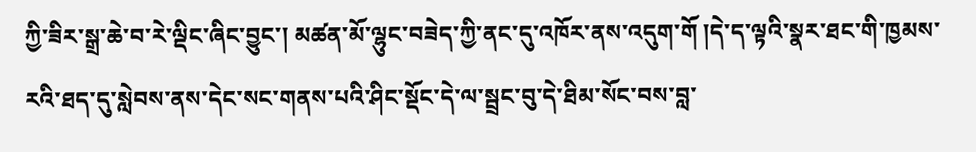ཀྱི་ཟིར་སྒྲ་ཆེ་བ་རེ་ལྡིང་ཞིང་བྱུང་། མཚན་མོ་ལྷུང་བཟེད་ཀྱི་ནང་དུ་འཁོར་ནས་འདུག་གོ །དེ་ད་ལྟའི་སྣར་ཐང་གི་ཁྱམས་རའི་ཐད་དུ་སླེབས་ནས་དེང་སང་གནས་པའི་ཤིང་སྡོང་དེ་ལ་སྦྲང་བུ་དེ་ཐིམ་སོང་བས་བླ་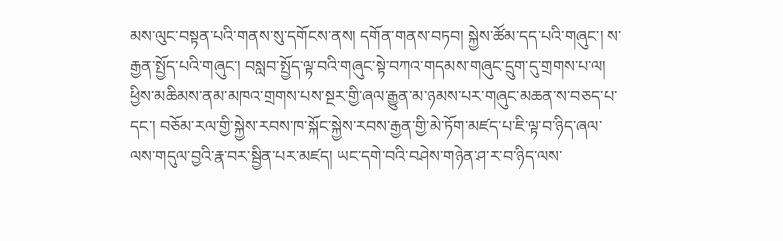མས་ལུང་བསྟན་པའི་གནས་སུ་དགོངས་ནས། དགོན་གནས་བཏབ། སྐྱེས་ཚོམ་དད་པའི་གཞུང་། ས་རྒྱན་སྤྱོད་པའི་གཞུང་། བསླབ་སྤྱོད་ལྟ་བའི་གཞུང་སྟེ་བཀའ་གདམས་གཞུང་དྲུག་དུ་གྲགས་པ་ལ། ཕྱིས་མཆིམས་ནམ་མཁའ་གྲགས་པས་སྔར་གྱི་ཞལ་རྒྱུན་མ་ཉམས་པར་གཞུང་མཆན་ས་བཅད་པ་དང་། བཅོམ་རལ་གྱི་སྐྱེས་རབས་ཁ་སྐོང་སྐྱེས་རབས་རྒྱན་གྱི་མེ་ཏོག་མཛད་པ་ཇི་ལྟ་བ་ཉིད་ཞལ་ལས་གདུལ་བྱའི་རྣ་བར་སྦྱིན་པར་མཛད། ཡང་དགེ་བའི་བཤེས་གཉེན་ཤ་ར་བ་ཉིད་ལས་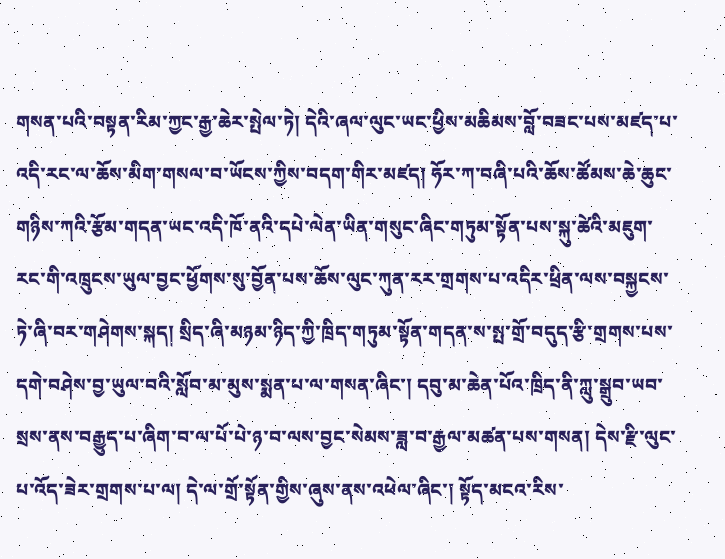གསན་པའི་བསྟན་རིམ་ཀྱང་རྒྱ་ཆེར་སྤེལ་ཏེ། དེའི་ཞལ་ལུང་ཡང་ཕྱིས་མཆིམས་བློ་བཟང་པས་མཛད་པ་འདི་རང་ལ་ཆོས་མིག་གསལ་བ་ཡོངས་ཀྱིས་བདག་གིར་མཛད། ཧོར་ཀ་བཞི་པའི་ཆོས་ཚོམས་ཆེ་ཆུང་གཉིས་ཀའི་རྩོམ་གདན་ཡང་འདི་ཁོ་ནའི་དཔེ་ལེན་ཡིན་གསུང་ཞིང་གཏུམ་སྟོན་པས་སྐུ་ཚེའི་མཇུག་རང་གི་འཁྲུངས་ཡུལ་བྱང་ཕྱོགས་སུ་བྱོན་པས་ཆོས་ལུང་ཀུན་རར་གྲགས་པ་འདིར་ཕྲིན་ལས་བསྐྱངས་ཏེ་ཞི་བར་གཤེགས་སྐད། སྲིད་ཞི་མཉམ་ཉིད་ཀྱི་ཁྲིད་གཏུམ་སྟོན་གདན་ས་སྤ་གྲོ་བདུད་རྩི་གྲགས་པས་དགེ་བཤེས་བྱ་ཡུལ་བའི་སློབ་མ་མུས་སྨན་པ་ལ་གསན་ཞིང་། དབུ་མ་ཆེན་པོའ་ཁྲིད་ནི་ཀླུ་སྒྲུབ་ཡབ་སྲས་ནས་བརྒྱུད་པ་ཞིག་བ་ལ་པོ་པེ་ཉ་བ་ལས་བྱང་སེམས་ཟླ་བ་རྒྱལ་མཚན་པས་གསན། དེས་རྫི་ལུང་པ་འོད་ཟེར་གྲགས་པ་ལ། དེ་ལ་གྲོ་སྟོན་གྱིས་ཞུས་ནས་འཕེལ་ཞིང་། སྟོད་མངའ་རིས་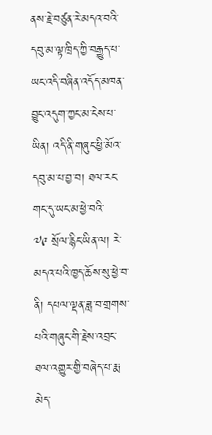ནས་རྗེ་བཙུན་རེ་མདའ་བའི་དབུ་མ་ལྟ་ཁྲིད་ཀྱི་བརྒྱུད་པ་ཡང་འདི་བཞིན་འདོད་མཁན་བྱུང་འདུག་ཀྱང་མ་ངེས་པ་ཡིན། འདི་ནི་གཞུང་ཕྱི་མོའ་དབུ་མ་པ་བྱ་བ། ཐལ་རང་གང་དུ་ཡང་མ་ཕྱེ་བའི་
༧༩ སྲོལ་རྙིང་ཡིན་ལ། རེ་མདའ་པའི་ཁྱད་ཆོས་སུ་ཕྱེ་བ་ནི། དཔལ་ལྡན་ཟླ་བ་གྲགས་པའི་གཞུང་གི་རྗེས་འབྲང་ཐལ་འགྱུར་གྱི་བཞེད་པ་རྨ་མེད་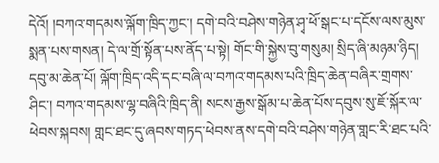དེའོ། །བཀའ་གདམས་ལྐོག་ཁྲིད་ཀྱང་། དགེ་བའི་བཤེས་གཉེན་ཤྭ་ཕོ་སྒང་པ་དངོས་ལས་མུས་སྨན་པས་གསན། དེ་ལ་གྲོ་སྟོན་པས་ནོད་པ་སྟེ། གོང་གི་སྐྱེས་བུ་གསུམ། སྲིད་ཞི་མཉམ་ཉིད། དབུ་མ་ཆེན་པོ། ལྐོག་ཁྲིད་འདི་དང་བཞི་ལ་བཀའ་གདམས་པའི་ཁྲིད་ཆེན་བཞིར་གྲགས་ཤིང་། བཀའ་གདམས་ལྷ་བཞིའི་ཁྲིད་ནི། སངས་རྒྱས་སྒོམ་པ་ཆེན་པོས་དབུས་སུ་ཇོ་སྐོར་ལ་ཕེབས་སྐབས། གླང་ཐང་དུ་ཞབས་གཏད་ཕེབས་ནས་དགེ་བའི་བཤེས་གཉེན་གླང་རི་ཐང་པའི་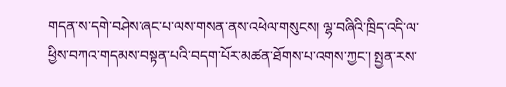གདན་ས་དགེ་བཤེས་ཞང་པ་ལས་གསན་ནས་འཕེལ་གསུངས། ལྷ་བཞིའི་ཁྲིད་འདི་ལ་ཕྱིས་བཀའ་གདམས་བསྟན་པའི་བདག་པོར་མཚན་ཐོགས་པ་འགས་ཀྱང་། སྤྱན་རས་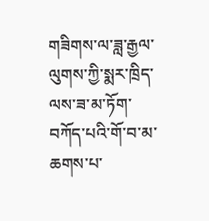གཟིགས་ལ་ཟླ་རྒྱལ་ལུགས་ཀྱི་སྨར་ཁྲིད་ལས་ཟ་མ་ཏོག་བཀོད་པའི་གོ་བ་མ་ཆགས་པ་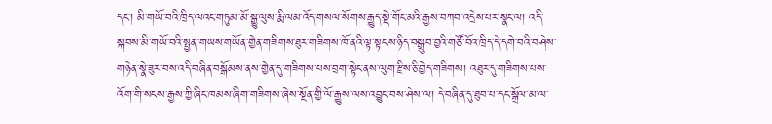དང་། མི་གཡོ་བའི་ཁྲིད་ལའང་གཏུམ་མོ་སྒྱུ་ལུས་རྨི་ལམ་འོད་གསལ་སོགས་རྒྱུད་སྡེ་གོང་མའི་རྒྱས་བཀབ་འདྲེས་པར་སྣང་ལ། འདི་སྐབས་མི་གཡོ་བའི་སྤྱན་གཡས་གཡོན་གྱེན་གཟིགས་ཐུར་གཟིགས་ཁོ་ནའི་ལྟ་སྟངས་ཉིད་བསྒྲུབ་བྱའི་གཙོ་བོའ་ཁྲིད་དེ་དགེ་བའི་བཤེས་གཉེན་སྣེ་ཟུར་བས་འདི་བཞིན་བསྒོམས་ནས་གྱེན་དུ་གཟིགས་པས་བྲག་སྟེང་ནས་ལུག་རྫིས་ཅི་བྱེད་གཟིགས། འཐུར་དུ་གཟིགས་པས་འོག་གི་སངས་རྒྱས་ཀྱི་ཞིང་ཁམས་ཞིག་གཟིགས་ཞེས་སྔོན་གྱི་ལོ་རྒྱུས་ལས་འབྱུང་བས་ཤེས་ལ། དེ་བཞིན་དུ་ཐུབ་པ་དང་སྒྲོལ་མ་ལ་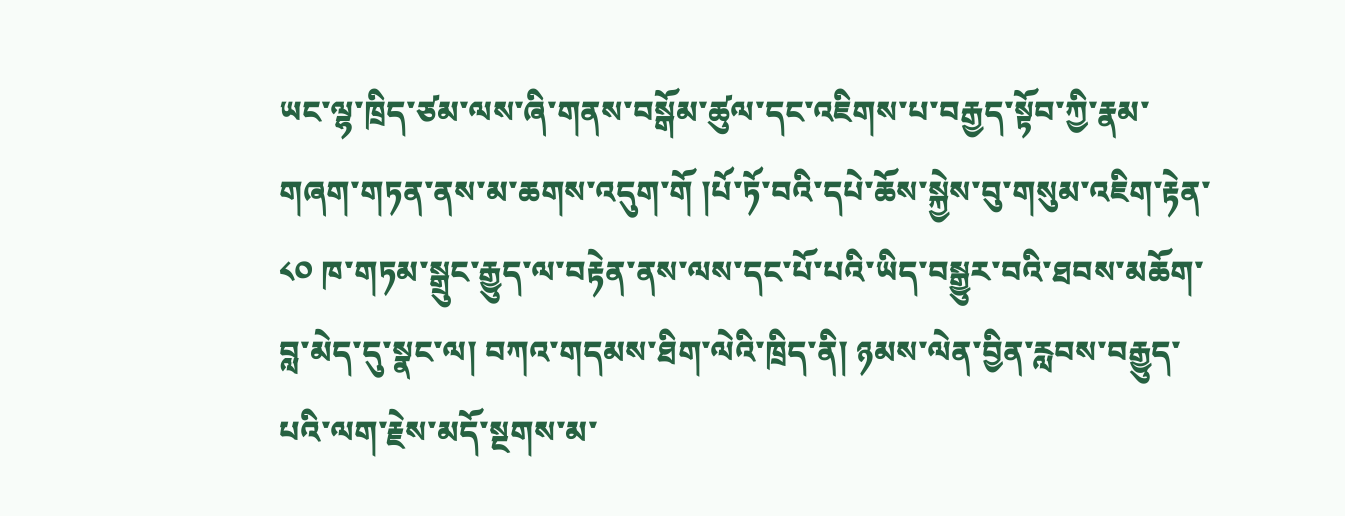ཡང་ལྷ་ཁྲིད་ཙམ་ལས་ཞི་གནས་བསྒོམ་ཚུལ་དང་འཇིགས་པ་བརྒྱད་སྟོབ་ཀྱི་རྣམ་གཞག་གཏན་ནས་མ་ཆགས་འདུག་གོ །པོ་ཏོ་བའི་དཔེ་ཆོས་སྐྱེས་བུ་གསུམ་འཇིག་རྟེན་
༨༠ ཁ་གཏམ་སྒྲུང་རྒྱུད་ལ་བརྟེན་ནས་ལས་དང་པོ་པའི་ཡིད་བསྒྱུར་བའི་ཐབས་མཆོག་བླ་མེད་དུ་སྣང་ལ། བཀའ་གདམས་ཐིག་ལེའི་ཁྲིད་ནི། ཉམས་ལེན་བྱིན་རླབས་བརྒྱུད་པའི་ལག་རྗེས་མདོ་སྔགས་མ་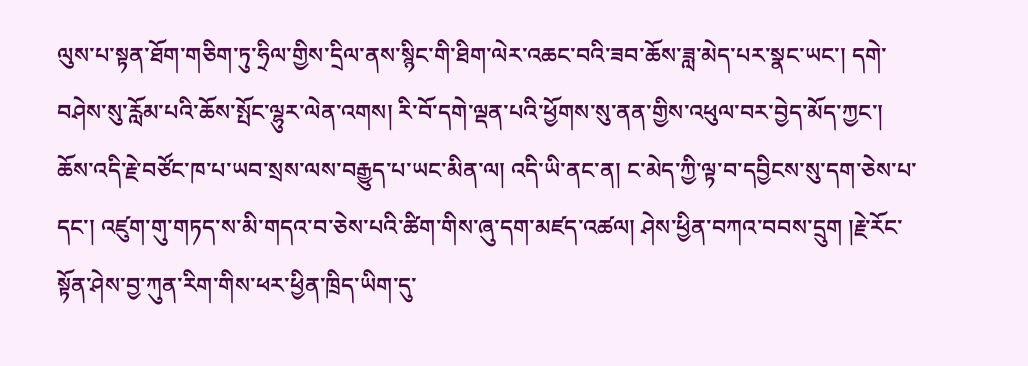ལུས་པ་སྟན་ཐོག་གཅིག་ཏུ་ཧྲིལ་གྱིས་དྲིལ་ནས་སྙིང་གི་ཐིག་ལེར་འཆང་བའི་ཟབ་ཆོས་ཟླ་མེད་པར་སྣང་ཡང་། དགེ་བཤེས་སུ་རློམ་པའི་ཆོས་སྤོང་ལྷུར་ལེན་འགས། རི་བོ་དགེ་ལྡན་པའི་ཕྱོགས་སུ་ནན་གྱིས་འཕུལ་བར་བྱེད་མོད་ཀྱང་། ཆོས་འདི་རྗེ་བཙོང་ཁ་པ་ཡབ་སྲས་ལས་བརྒྱུད་པ་ཡང་མིན་ལ། འདི་ཡི་ནང་ན། ང་མེད་ཀྱི་ལྟ་བ་དབྱིངས་སུ་དག་ཅེས་པ་དང་། འཛུག་གུ་གཏད་ས་མི་གདའ་བ་ཅེས་པའི་ཚིག་གིས་ཞུ་དག་མཛད་འཚལ། ཤེས་ཕྱིན་བཀའ་བབས་དྲུག །རྗེ་རོང་སྟོན་ཤེས་བྱ་ཀུན་རིག་གིས་ཕར་ཕྱིན་ཁྲིད་ཡིག་དུ་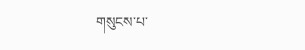གསུངས་པ་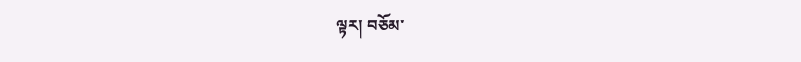ལྟར། བཅོམ་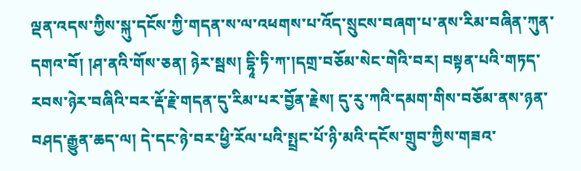ལྡན་འདས་ཀྱིས་སྐུ་དངོས་ཀྱི་གདན་ས་ལ་འཕགས་པ་འོད་སྲུངས་བཞག་པ་ནས་རིམ་བཞིན་ཀུན་དགའ་བོ། །ཤ་ནའི་གོས་ཅན། ཉེར་སྦས། དྷཱི་ཏི་ཀ་།དགྲ་བཅོམ་སེང་གེའི་བར། བསྟན་པའི་གཏད་རབས་ཉེར་བཞིའི་བར་རྡོ་རྗེ་གདན་དུ་རིམ་པར་བྱོན་རྗེས། དུ་རུ་ཀའི་དམག་གིས་བཅོམ་ནས་ཉན་བཤད་རྒྱུན་ཆད་ལ། དེ་དང་ཉེ་བར་ཕྱི་རོལ་པའི་སྤྲང་པོ་ཉི་མའི་དངོས་གྲུབ་ཀྱིས་གཟའ་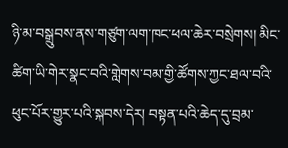ཉི་མ་བསྒྲུབས་ནས་གཙུག་ལག་ཁང་ཕལ་ཆེར་བསྲེགས། མིང་ཚིག་ཡི་གེར་སྣང་བའི་གླེགས་བམ་གྱི་ཚོགས་ཀྱང་ཐལ་བའི་ཕུང་པོར་གྱུར་པའི་སྐབས་དེར། བསྟན་པའི་ཆེད་དུ་བྲམ་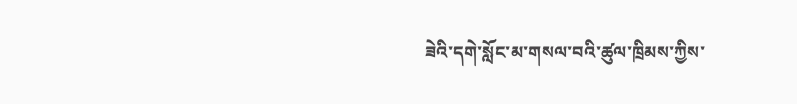ཟེའི་དགེ་སློང་མ་གསལ་བའི་ཚུལ་ཁྲིམས་ཀྱིས་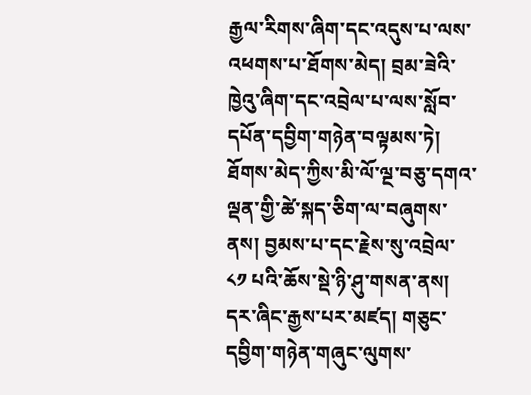རྒྱལ་རིགས་ཞིག་དང་འདུས་པ་ལས་འཕགས་པ་ཐོགས་མེད། བྲམ་ཟེའི་ཁྱེའུ་ཞིག་དང་འབྲེལ་པ་ལས་སློབ་དཔོན་དབྱིག་གཉེན་བལྟམས་ཏེ། ཐོགས་མེད་ཀྱིས་མི་ལོ་ལྔ་བཅུ་དགའ་ལྡན་གྱི་ཚེ་སྐད་ཅིག་ལ་བཞུགས་ནས། བྱམས་པ་དང་རྗེས་སུ་འབྲེལ་
༨༡ པའི་ཆོས་སྡེ་ཉི་ཤུ་གསན་ནས། དར་ཞིང་རྒྱས་པར་མཛད། གཅུང་དབྱིག་གཉེན་གཞུང་ལུགས་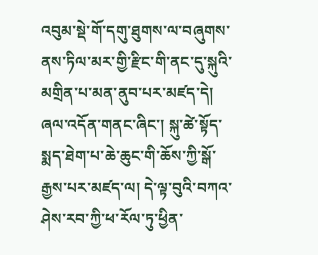འབུམ་སྡེ་གོ་དགུ་ཐུགས་ལ་བཞུགས་ནས་ཏིལ་མར་གྱི་རྫིང་གི་ནང་དུ་སྐུའི་མགྲིན་པ་མན་ནུབ་པར་མཛད་དེ། ཞལ་འདོན་གནང་ཞིང་། སྐུ་ཚེ་སྟོད་སྨད་ཐེག་པ་ཆེ་ཆུང་གི་ཆོས་ཀྱི་སྒོ་རྒྱས་པར་མཛད་ལ། དེ་ལྟ་བུའི་བཀའ་ཤེས་རབ་ཀྱི་ཕ་རོལ་ཏུ་ཕྱིན་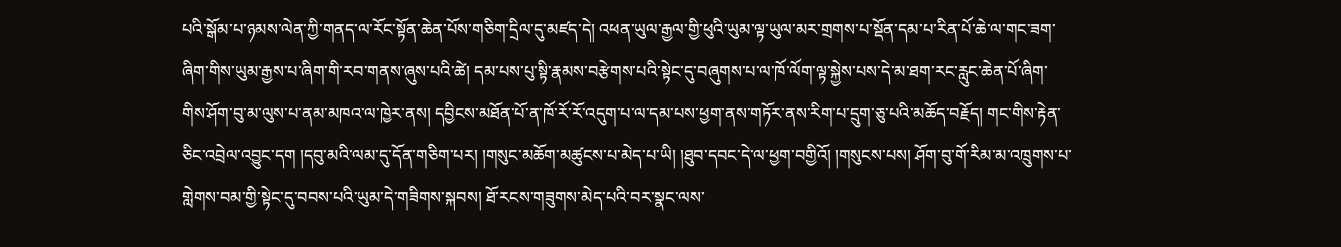པའི་སྒོམ་པ་ཉམས་ལེན་ཀྱི་གནད་ལ་རོང་སྟོན་ཆེན་པོས་གཅིག་དྲིལ་དུ་མཛད་དེ། འཕན་ཡུལ་རྒྱལ་གྱི་ཕུའི་ཡུམ་ལྟ་ཡུལ་མར་གྲགས་པ་སྡོན་དམ་པ་རིན་པོ་ཆེ་ལ་གང་ཟག་ཞིག་གིས་ཡུམ་རྒྱས་པ་ཞིག་གི་རབ་གནས་ཞུས་པའི་ཚེ། དམ་པས་པུ་སྟི་རྣམས་བརྩེགས་པའི་སྟེང་དུ་བཞུགས་པ་ལ་ཁོ་ལོག་ལྟ་སྐྱེས་པས་དེ་མ་ཐག་རང་རླུང་ཆེན་པོ་ཞིག་གིས་ཤོག་བུ་མ་ལུས་པ་ནམ་མཁའ་ལ་ཁྱེར་ནས། དབྱིངས་མཐོན་པོ་ན་ཁོ་རོ་རོ་འདུག་པ་ལ་དམ་པས་ཕྱག་ནས་གཏོར་ནས་རིག་པ་དྲུག་ཅུ་པའི་མཆོད་བརྗོད། གང་གིས་རྟེན་ཅིང་འབྲེལ་འབྱུང་དག །དབུ་མའི་ལམ་དུ་དོན་གཅིག་པར། །གསུང་མཆོག་མཚུངས་པ་མེད་པ་ཡི། །ཐུབ་དབང་དེ་ལ་ཕྱག་བགྱིའོ། །གསུངས་པས། ཤོག་བུ་གོ་རིམ་མ་འཁྲུགས་པ་གླེགས་བམ་གྱི་སྟེང་དུ་བབས་པའི་ཡུམ་དེ་གཟིགས་སྐབས། ཐོ་རངས་གཟུགས་མེད་པའི་བར་སྣང་ལས་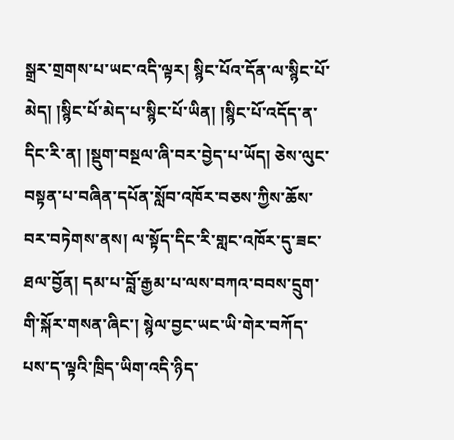སྒྲར་གྲགས་པ་ཡང་འདི་ལྟར། སྙིང་པོའ་དོན་ལ་སྙིང་པོ་མེད། །སྙིང་པོ་མེད་པ་སྙིང་པོ་ཡིན། །སྙིང་པོ་འདོད་ན་དིང་རི་ན། །སྡུག་བསྔལ་ཞི་བར་བྱེད་པ་ཡོད། ཅེས་ལུང་བསྟན་པ་བཞིན་དཔོན་སློབ་འཁོར་བཅས་ཀྱིས་ཆོས་བར་བཏེགས་ནས། ལ་སྟོད་དིང་རི་གླང་འཁོར་དུ་ཟང་ཐལ་བྱོན། དམ་པ་བློ་རྒྱམ་པ་ལས་བཀའ་བབས་དྲུག་གི་སྐོར་གསན་ཞིང་། སྙེལ་བྱང་ཡང་ཡི་གེར་བཀོད་པས་ད་ལྟའི་ཁྲིད་ཡིག་འདི་ཉིད་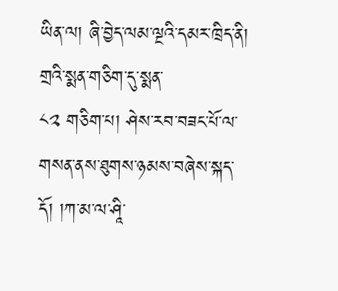ཡིན་ལ། ཞི་བྱེད་ལམ་ལྔའི་དམར་ཁྲིད་ནི། གྲའི་སྨན་གཅིག་དུ་སྨན་
༨༢ གཅིག་པ། ཤེས་རབ་བཟང་པོ་ལ་གསན་ནས་ཐུགས་ཉམས་བཞེས་སྐད་དོ། །ཀ་མ་ལ་ཤཱི་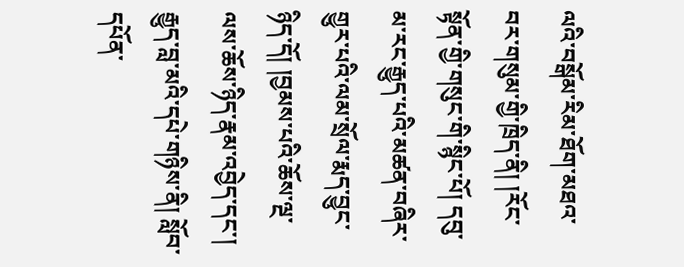ལའི་བསྒོམ་རིམ་ཐོག་མཐའ་བར་གསུམ་གྱི་ཁྲིད་ནི། །རོང་སྟོན་གྱི་གསུང་གི་སྙིང་པོ། དབུ་མ་རང་རྒྱུད་པའི་མཚན་བཞིར་གྱུར་པའི་ལམ་སྲོལ་རྨད་བྱུང་ཉིད་དོ། །བྱམས་པའི་ཆོས་ལྔ་ལས་ཆོས་ཉིད་རྣམ་འབྱེད་དང་། རྒྱུད་བླ་མའི་དཔེ་གཉིས་ནི། སློབ་དཔོན་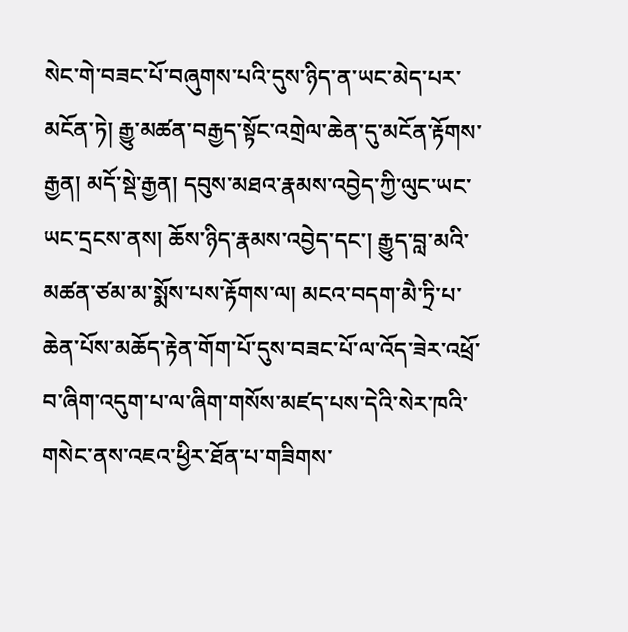སེང་གེ་བཟང་པོ་བཞུགས་པའི་དུས་ཉིད་ན་ཡང་མེད་པར་མངོན་ཏེ། རྒྱུ་མཚན་བརྒྱད་སྟོང་འགྲེལ་ཆེན་དུ་མངོན་རྟོགས་རྒྱན། མདོ་སྡེ་རྒྱན། དབུས་མཐའ་རྣམས་འབྱེད་ཀྱི་ལུང་ཡང་ཡང་དྲངས་ནས། ཆོས་ཉིད་རྣམས་འབྱེད་དང་། རྒྱུད་བླ་མའི་མཚན་ཙམ་མ་སྨོས་པས་རྟོགས་ལ། མངའ་བདག་མཻ་ཏྲི་པ་ཆེན་པོས་མཆོད་རྟེན་གོག་པོ་དུས་བཟང་པོ་ལ་འོད་ཟེར་འཕྲོ་བ་ཞིག་འདུག་པ་ལ་ཞིག་གསོས་མཛད་པས་དེའི་སེར་ཁའི་གསེང་ནས་འཇའ་ཕྱིར་ཐོན་པ་གཟིགས་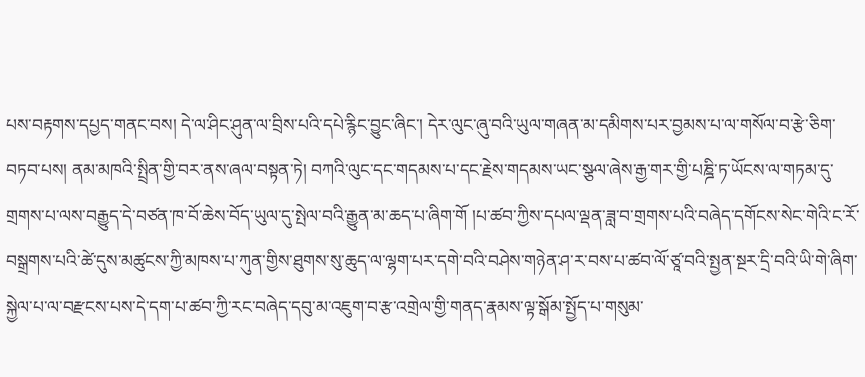པས་བརྟགས་དཔྱད་གནང་བས། དེ་ལ་ཤིང་ཤུན་ལ་བྲིས་པའི་དཔེ་རྙིང་བྱུང་ཞིང་། དེར་ལུང་ཞུ་བའི་ཡུལ་གཞན་མ་དམིགས་པར་བྱམས་པ་ལ་གསོལ་བ་རྩེ་ཅིག་བཏབ་པས། ནམ་མཁའི་སྤྲིན་གྱི་བར་ནས་ཞལ་བསྟན་ཏེ། བཀའི་ལུང་དང་གདམས་པ་དང་རྗེས་གདམས་ཡང་སྩལ་ཞེས་རྒྱ་གར་གྱི་པཎྜི་ཏ་ཡོངས་ལ་གཏམ་དུ་གྲགས་པ་ལས་བརྒྱུད་དེ་བཙན་ཁ་བོ་ཆེས་བོད་ཡུལ་དུ་སྤེལ་བའི་རྒྱུན་མ་ཆད་པ་ཞིག་གོ །པ་ཚབ་ཀྱིས་དཔལ་ལྡན་ཟླ་བ་གྲགས་པའི་བཞེད་དགོངས་སེང་གེའི་ང་རོ་བསྒྲགས་པའི་ཚེ་དུས་མཚུངས་ཀྱི་མཁས་པ་ཀུན་གྱིས་ཐུགས་སུ་ཆུད་ལ་ལྷག་པར་དགེ་བའི་བཤེས་གཉེན་ཤ་ར་བས་པ་ཚབ་ལོ་ཙཱ་བའི་སྤྱན་སྔར་དྲི་བའི་ཡི་གེ་ཞིག་སྐྱེལ་པ་ལ་བརྫངས་པས་དེ་དག་པ་ཚབ་ཀྱི་རང་བཞེད་དབུ་མ་འཇུག་བ་རྩ་འགྲེལ་གྱི་གནད་རྣམས་ལྟ་སྒོམ་སྤྱོད་པ་གསུམ་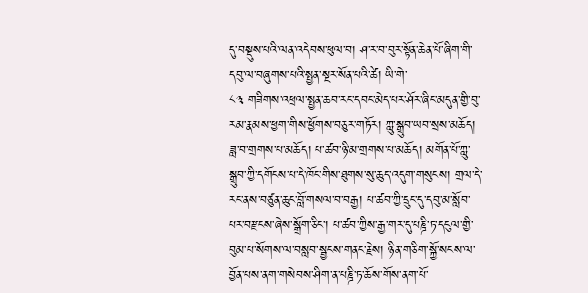དུ་བསྡུས་པའི་ལན་འདེབས་ཕུལ་བ། ཤ་ར་བ་བུར་སྟོན་ཆེན་པོ་ཞིག་གི་དབུ་ལ་བཞུགས་པའི་སྤྱན་སྔར་སོན་པའི་ཚེ། ཡི་གེ་
༨༣ གཟིགས་འཕྲལ་སྤྱན་ཆབ་རང་དབང་མེད་པར་ཤོར་ཞིང་མདུན་གྱི་བུ་རམ་རྣམས་ཕྱག་གིས་ཕྱོགས་བཅུར་གཏོར། ཀླུ་སྒྲུབ་ཡབ་སྲས་མཆོད། ཟླ་བ་གྲགས་པ་མཆོད། པ་ཚབ་ཉི་མ་གྲགས་པ་མཆོད། མགོན་པོ་ཀླུ་སྒྲུབ་ཀྱི་དགོངས་པ་དེ་ཁོང་གིས་ཐུགས་སུ་ཆུད་འདུག་གསུངས། གྲལ་དེ་རང་ནས་བཙུན་ཆུང་བློ་གསལ་བ་བརྒྱ། པ་ཚབ་ཀྱི་དྲུང་དུ་དབུ་མ་སློབ་པར་བརྫངས་ཞེས་སྒྲོག་ཅིང་། པ་ཚབ་ཀྱིས་རྒྱ་གར་དུ་པཎྜི་ཏ་དངུལ་གྱི་བུམ་པ་སོགས་ལ་བསླབ་སྦྱངས་གནང་རྗེས། ཉིན་གཅིག་སྐྱོ་སངས་ལ་བྱོན་པས་ནག་གསེབས་ཤིག་ན་པཎྜི་ཏ་ཆོས་གོས་ནག་པོ་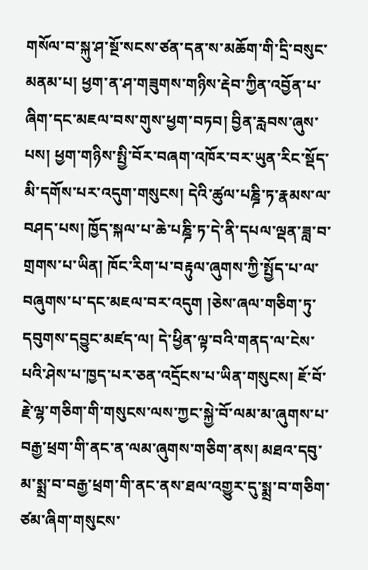གསོལ་བ་སྐུ་ཤ་སྔོ་སངས་ཙན་དན་ས་མཆོག་གི་དྲི་བསུང་མནམ་པ། ཕྱག་ན་ཤ་གཟུགས་གཉིས་རྡེབ་ཀྱིན་འབྱོན་པ་ཞིག་དང་མཇལ་བས་གུས་ཕྱག་བཏབ། བྱིན་རླབས་ཞུས་པས། ཕྱག་གཉིས་སྤྱི་བོར་བཞག་འཁོར་བར་ཡུན་རིང་སྡོད་མི་དགོས་པར་འདུག་གསུངས། དེའི་ཚུལ་པཎྜི་ཏ་རྣམས་ལ་བཤད་པས། ཁྱོད་སྐལ་པ་ཆེ་པཎྜི་ཏ་དེ་ནི་དཔལ་ལྡན་ཟླ་བ་གྲགས་པ་ཡིན། ཁོང་རིག་པ་བརྟུལ་ཞུགས་ཀྱི་སྤྱོད་པ་ལ་བཞུགས་པ་དང་མཇལ་བར་འདུག །ཅེས་ཞལ་གཅིག་ཏུ་དབུགས་དབྱུང་མཛད་ལ། དེ་ཕྱིན་ལྟ་བའི་གནད་ལ་ངེས་པའི་ཤེས་པ་ཁྱད་པར་ཅན་འདྲོངས་པ་ཡིན་གསུངས། ཇོ་བོ་རྗེ་ལྷ་གཅིག་གི་གསུངས་ལས་ཀྱང་སྐྱེ་བོ་ལམ་མ་ཞུགས་པ་བརྒྱ་ཕྲག་གི་ནང་ན་ལམ་ཞུགས་གཅིག་ནས། མཐའ་དབུ་མ་སྨྲ་བ་བརྒྱ་ཕྲག་གི་ནང་ནས་ཐལ་འགྱུར་དུ་སྨྲ་བ་གཅིག་ཙམ་ཞིག་གསུངས་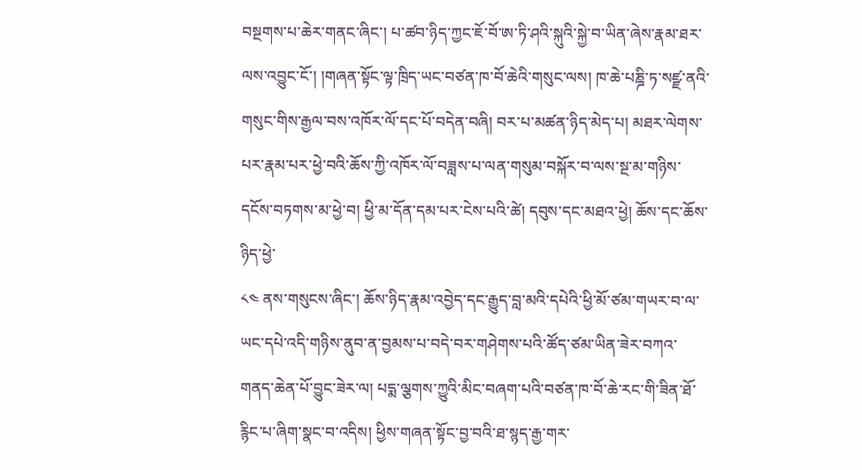བསྔགས་པ་ཆེར་གནང་ཞིང་། པ་ཚབ་ཉིད་ཀྱང་ཇོ་བོ་ཨ་ཏི་ཤའི་སྐུའི་སྐྱེ་བ་ཡིན་ཞེས་རྣམ་ཐར་ལས་འབྱུང་ངོ་། །གཞན་སྟོང་ལྟ་ཁྲིད་ཡང་བཙན་ཁ་བོ་ཆེའི་གསུང་ལས། ཁ་ཆེ་པཎྜི་ཏ་སཛྫ་ནའི་གསུང་གིས་རྒྱལ་བས་འཁོར་ལོ་དང་པོ་བདེན་བཞི། བར་པ་མཚན་ཉིད་མེད་པ། མཐར་ལེགས་པར་རྣམ་པར་ཕྱེ་བའི་ཆོས་ཀྱི་འཁོར་ལོ་བཟླས་པ་ལན་གསུམ་བསྐོར་བ་ལས་སྔ་མ་གཉིས་དངོས་བཏགས་མ་ཕྱེ་བ། ཕྱི་མ་དོན་དམ་པར་ངེས་པའི་ཚེ། དབུས་དང་མཐའ་ཕྱེ། ཆོས་དང་ཆོས་ཉིད་ཕྱེ་
༨༤ ནས་གསུངས་ཞིང་། ཆོས་ཉིད་རྣམ་འབྱེད་དང་རྒྱུད་བླ་མའི་དཔེའི་ཕྱི་མོ་ཙམ་གཡར་བ་ལ་ཡང་དཔེ་འདི་གཉིས་ནུབ་ན་བྱམས་པ་བདེ་བར་གཤེགས་པའི་ཚོད་ཙམ་ཡིན་ཟེར་བཀའ་གནད་ཆེན་པོ་བྱུང་ཟེར་ལ། པདྨ་ལྕགས་ཀྱུའི་མིང་བཞག་པའི་བཙན་ཁ་བོ་ཆེ་རང་གི་ཟིན་ཐོ་རྙིང་པ་ཞིག་སྣང་བ་འདིས། ཕྱིས་གཞན་སྟོང་བྱ་བའི་ཐ་སྙད་རྒྱ་གར་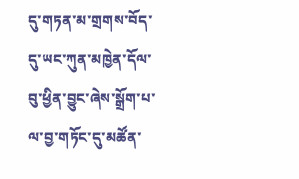དུ་གཏན་མ་གྲགས་བོད་དུ་ཡང་ཀུན་མཁྱེན་དོལ་བུ་ཕྱིན་བྱུང་ཞེས་སྒྲོག་པ་ལ་བྱ་གཏོང་དུ་མཚོན་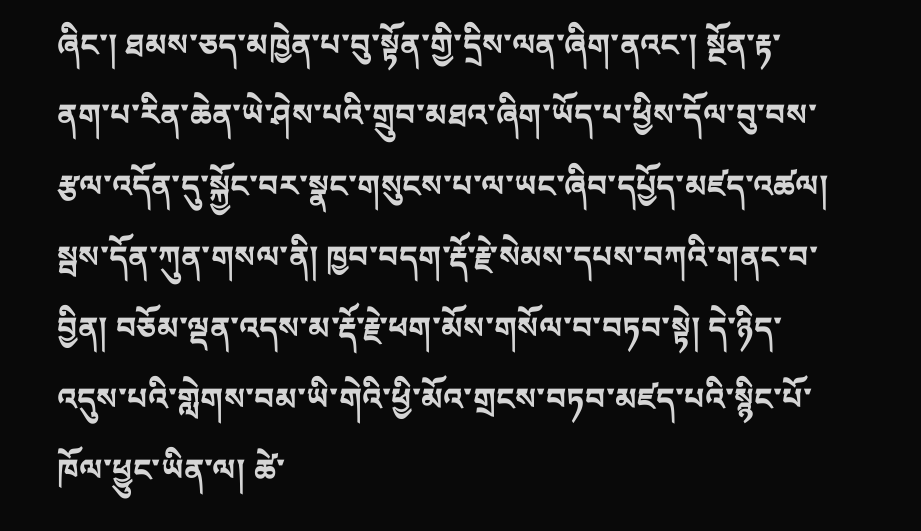ཞིང་། ཐམས་ཅད་མཁྱེན་པ་བུ་སྟོན་གྱི་དྲིས་ལན་ཞིག་ནའང་། སྔོན་རྟ་ནག་པ་རིན་ཆེན་ཡེ་ཤེས་པའི་གྲུབ་མཐའ་ཞིག་ཡོད་པ་ཕྱིས་དོལ་བུ་བས་རྩལ་འདོན་དུ་སྐྱོང་བར་སྣང་གསུངས་པ་ལ་ཡང་ཞིབ་དཔྱོད་མཛད་འཚལ། སྦས་དོན་ཀུན་གསལ་ནི། ཁྱབ་བདག་རྡོ་རྗེ་སེམས་དཔས་བཀའི་གནང་བ་བྱིན། བཅོམ་ལྡན་འདས་མ་རྡོ་རྗེ་ཕག་མོས་གསོལ་བ་བཏབ་སྟེ། དེ་ཉིད་འདུས་པའི་གླེགས་བམ་ཡི་གེའི་ཕྱི་མོའ་གྲངས་བཏབ་མཛད་པའི་སྙིང་པོ་ཁོལ་ཕྱུང་ཡིན་ལ། ཚེ་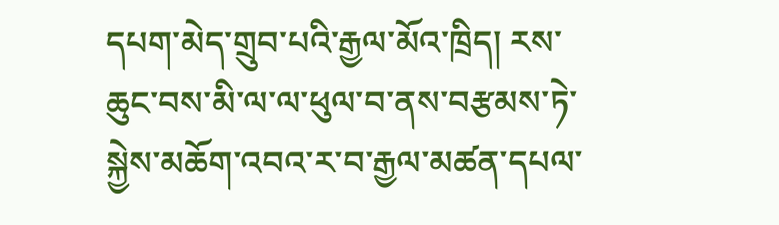དཔག་མེད་གྲུབ་པའི་རྒྱལ་མོའ་ཁྲིད། རས་ཆུང་བས་མི་ལ་ལ་ཕུལ་བ་ནས་བརྩམས་ཏེ་སྐྱེས་མཆོག་འབའ་ར་བ་རྒྱལ་མཚན་དཔལ་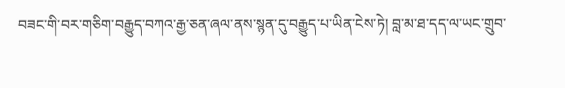བཟང་གི་བར་གཅིག་བརྒྱུད་བཀའ་རྒྱ་ཅན་ཞལ་ནས་སྙན་དུ་བརྒྱུད་པ་ཡིན་ངེས་ཏེ། བླ་མ་ཐ་དད་ལ་ཡང་གྲུབ་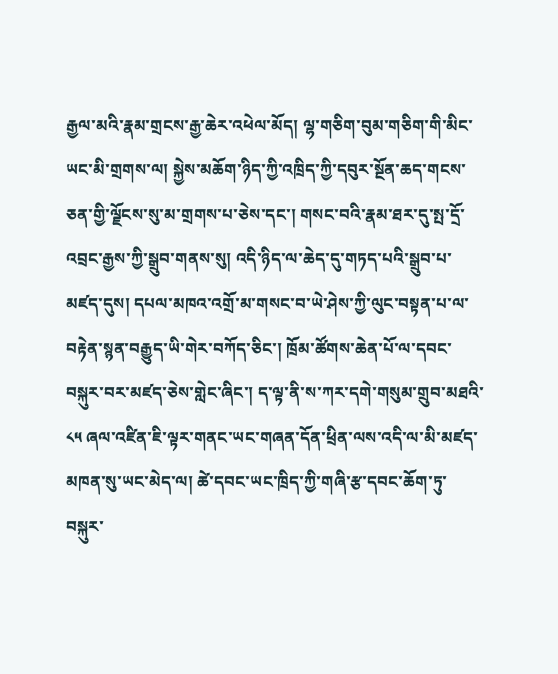རྒྱལ་མའི་རྣམ་གྲངས་རྒྱ་ཆེར་འཕེལ་མོད། ལྷ་གཅིག་བུམ་གཅིག་གི་མིང་ཡང་མི་གྲགས་ལ། སྐྱེས་མཆོག་ཉིད་ཀྱི་འཁྲིད་ཀྱི་དབུར་སྔོན་ཆད་གངས་ཅན་གྱི་ལྗོངས་སུ་མ་གྲགས་པ་ཅེས་དང་། གསང་བའི་རྣམ་ཐར་དུ་སྤ་དྲོ་འབྲང་རྒྱས་ཀྱི་སྒྲུབ་གནས་སུ། འདི་ཉིད་ལ་ཆེད་དུ་གཏད་པའི་སྒྲུབ་པ་མཛད་དུས། དཔལ་མཁའ་འགྲོ་མ་གསང་བ་ཡེ་ཤེས་ཀྱི་ལུང་བསྟན་པ་ལ་བརྟེན་སྙན་བརྒྱུད་ཡི་གེར་བཀོད་ཅིང་། ཁྲོམ་ཚོགས་ཆེན་པོ་ལ་དབང་བསྐུར་བར་མཛད་ཅེས་གླེང་ཞིང་། ད་ལྟ་ནི་ས་ཀར་དགེ་གསུམ་གྲུབ་མཐའི་
༨༥ ཞལ་འཛིན་ཇི་ལྟར་གནང་ཡང་གཞན་དོན་ཕྲིན་ལས་འདི་ལ་མི་མཛད་མཁན་སུ་ཡང་མེད་ལ། ཚེ་དབང་ཡང་ཁྲིད་ཀྱི་གཞི་རྩ་དབང་ཆོག་ཏུ་བསྐུར་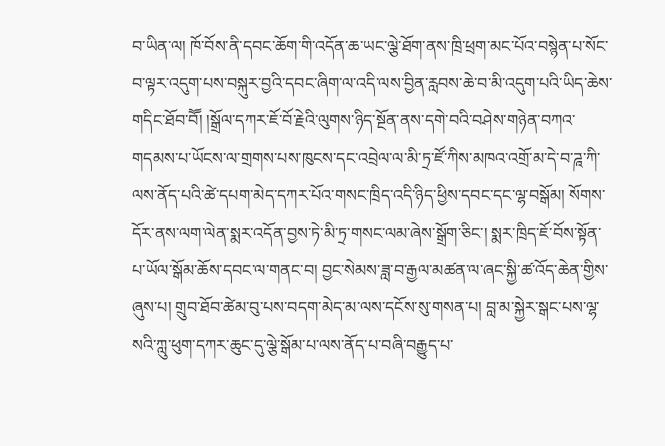བ་ཡིན་ལ། ཁོ་བོས་ནི་དབང་ཆོག་གི་འདོན་ཆ་ཡང་ལྕེ་ཐོག་ནས་ཁྲི་ཕྲག་མང་པོའ་བསྙེན་པ་སོང་བ་ལྟར་འདུག་པས་བསྐུར་བྱའི་དབང་ཞིག་ལ་འདི་ལས་བྱིན་རླབས་ཆེ་བ་མི་འདུག་པའི་ཡིད་ཆེས་གདིང་ཐོབ་བཽ། །སྒྲོལ་དཀར་ཇོ་བོ་རྗེའི་ལུགས་ཉིད་སྔོན་ནས་དགེ་བའི་བཤེས་གཉེན་བཀའ་གདམས་པ་ཡོངས་ལ་གྲགས་པས་ཁུངས་དང་འབྲེལ་ལ་མི་ཏྲ་ཛོ་ཀིས་མཁའ་འགྲོ་མ་དེ་བ་ཌཱ་ཀི་ལས་ནོད་པའི་ཚེ་དཔག་མེད་དཀར་པོའ་གསང་ཁྲིད་འདི་ཉིད་ཕྱིས་དབང་དང་ལྷ་བསྒོམ། སོགས་དོར་ནས་ལག་ལེན་སྨར་འདོན་བྱས་ཏེ་མི་ཏྲ་གསང་ལམ་ཞེས་སྒྲོག་ཅིང་། སྨར་ཁྲིད་ཇོ་བོས་སྟོན་པ་ཡོལ་སྒོམ་ཆོས་དབང་ལ་གནང་བ། བྱང་སེམས་ཟླ་བ་རྒྱལ་མཚན་ལ་ཞང་སྐྱི་ཚ་འོད་ཆེན་གྱིས་ཞུས་པ། གྲུབ་ཐོབ་ཚེམ་བུ་པས་བདག་མེད་མ་ལས་དངོས་སུ་གསན་པ། བླ་མ་སྐྱེར་སྒང་པས་ལྷ་སའི་ཀླུ་ཕུག་དཀར་ཆུང་དུ་ལྕེ་སྒོམ་པ་ལས་ནོད་པ་བཞི་བརྒྱུད་པ་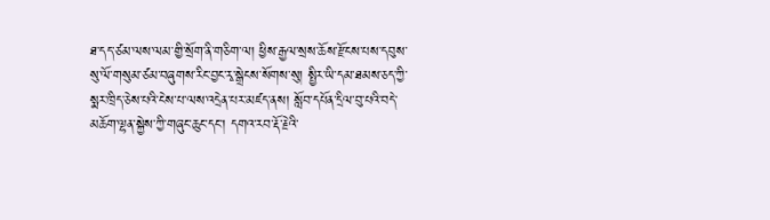ཐ་དད་ཙམ་ལས་ལམ་གྱི་སྲོག་ནི་གཅིག་ལ། ཕྱིས་རྒྱལ་སྲས་ཆོས་རྫོངས་པས་དབུས་སུ་ལོ་གསུམ་ཙམ་བཞུགས་རིང་བྱང་རྭ་སྒྲེངས་སོགས་སུ། སྤྱིར་ཡི་དམ་ཐམས་ཅད་ཀྱི་སྨར་ཁྲིད་ཅེས་པའི་ངེས་པ་ལས་འདྲེན་པར་མཛད་ནས། སློབ་དཔོན་དྲིལ་བུ་པའི་བདེ་མཆོག་ལྷན་སྐྱེས་ཀྱི་གཞུང་ཆུང་དང་། དགའ་རབ་རྡོ་རྗེའི་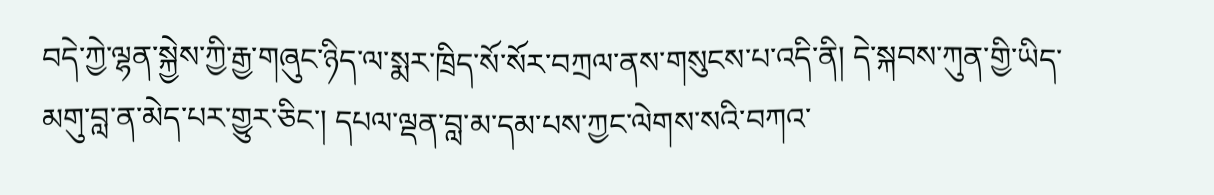བདེ་ཀྱེ་ལྷན་སྐྱེས་ཀྱི་རྒྱ་གཞུང་ཉིད་ལ་སྨར་ཁྲིད་སོ་སོར་བཀྲལ་ནས་གསུངས་པ་འདི་ནི། དེ་སྐབས་ཀུན་གྱི་ཡིད་མགུ་བླ་ན་མེད་པར་གྱུར་ཅིང་། དཔལ་ལྡན་བླ་མ་དམ་པས་ཀྱང་ལེགས་སའི་བཀའ་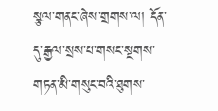སྩལ་གནང་ཞེས་གྲགས་ལ། དོན་དུ་རྒྱལ་སྲས་པ་གསང་སྔགས་གཏན་མི་གསུང་བའི་ཐུགས་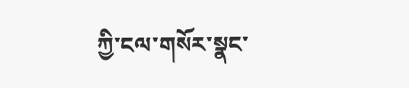ཀྱི་ངལ་གསོར་སྣང་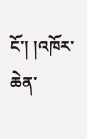ངོ་། །འཁོར་ཆེན་